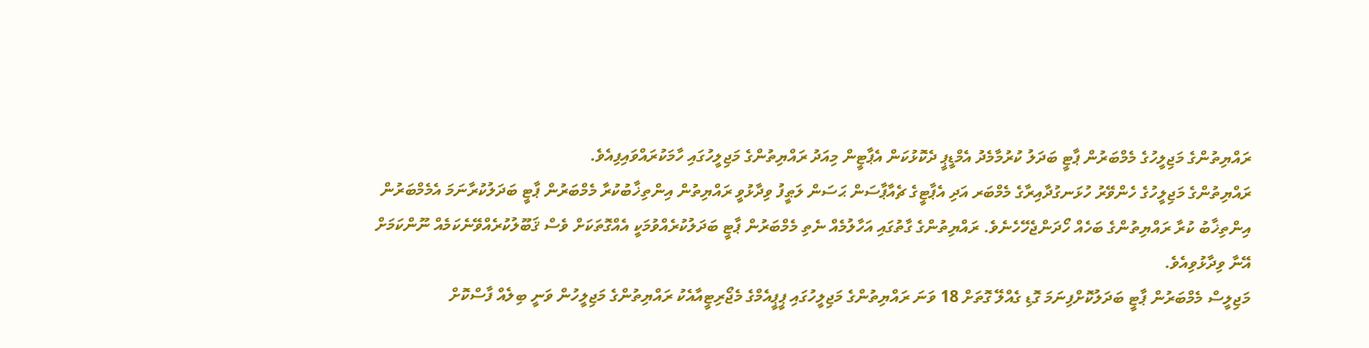ރައްޔިތުންގެ މަޖިލީހުގެ މެމްބަރުން ޕާޓީ ބަދަލު ކުރުމާމެދު އެމްޑީޕީ ދެކޮޅުކަން އެޕާޓީން މިއަދު ރައްޔިތުންގެ މަޖިލީހުގައި ހާމަކުރައްވައިފިއެވެ.
ރައްޔިތުންގެ މަޖިލީހުގެ ހެންވޭރު ހުޅަނގުދާއިރާގެ މެމްބަރ އަދި އެޕާޓީގެ ޗެއާޕާސަން ޙަސަން ލަޠީފު ވިދާޅުވީ ރައްޔިތުން އިންތިޚާބުކުރާ މެމްބަރުން ޕާޓީ ބަދަލުކުރާނަމަ އެމެމްބަރުން އިންތިޚާބު ކުރާ ރައްޔިތުންގެ ބަހެއް ހޯދަންޖެހޭހެނެވެ. ރައްޔިތުންގެ ގާތުގައި އަހާލުމެއް ނެތި މެމްބަރުން ޕާޓީ ބަދަލުކުރެއްވުމަކީ އެއްގޮތަކަށް ވެސް ޤަބޫލުކުރެއްވޭނެކަމެއް ނޫންކަމަށް އޭނާ ވިދާޅުވިއެވެ.
މަޖިލީސް މެމްބަރުން ޕާޓީ ބަދަލުކޮށްފިނަމަ ގޮޑި ގެއްލޭ ގޮތަށް 18 ވަނަ ރައްޔިތުންގެ މަޖިލީހުގައި ޕީޕީއެމްގެ މެޖޯރިޓީއާއެކު ރައްޔިތުންގެ މަޖިލީހުން ވަނީ ބިލެއް ފާސްކޮށް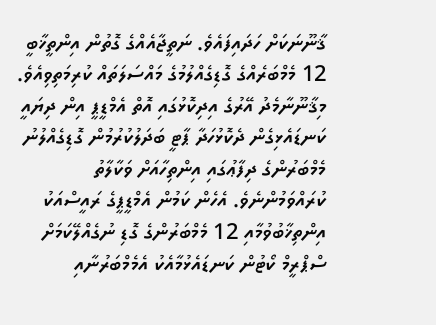ޤާނޫނަކަށް ހަދައިފައެވެ. ނަތީޖާއެއްގެ ގޮތުން އިންތީޚާބީ 12 މެމްބަރެއްގެ ގޮޑިގެއްލުމުގެ މައްސަލަތައް ކުރިމަތިވިއެވެ. މިޤާނޫނާމެދު އޭރުގެ އިދިކޮޅުގައި އޮތް އެމްޑީޕީ އިން ދިޔައީ ކަނޑައެޅިގެން ދެކޮޅުހަދާ ޕާޓީ ބަދަލުކުރުމުން ގޮޑިގެއްލުނު މެމްބަރުންގެ ދިފާޢުގައި އިންތިހާއަށް ވަކާލާތު ކުރައްވަމުންނެވެ. އެހެން ކަމުން އެމްޑީޕީގެ ރައީސްއަކު އިންތިޚާބުވުމާއި 12 މެމްބަރުންގެ ގޮޑި ނުގެއްލޭކަމަށް ސްޕްރީމް ކޯޓުން ކަނޑައެޅުމާއެކު އެމެމްބަރުނާއި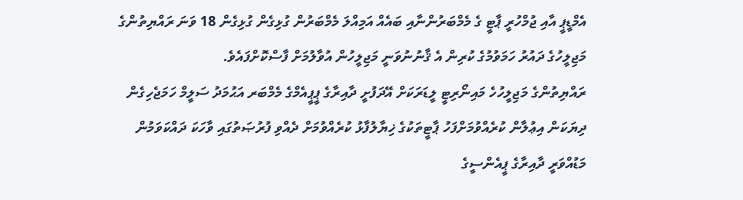އެމްޑީޕީ އާއި ޖުމްހުރީ ޕާޓީ ގެ މެމްބަރުންނާއި ބައެއް އަމިއްލަ މެމްބަރުން ގުޅިގެން ގުޅިގެން 18 ވަނަ ރައްޔިތުންގެ މަޖިލީހުގެ ދައުރު ހަމަވުމުގެ ކުރިން އެ ޤާނުނުވަނީ މަޖިލީހުން އުވާލުމަށް ފާސްކޮށްފައެވެ.
ރައްޔިތުންގެ މަޖިލީހުހެ މައިނޯރިޓީ ލީޑަރަކަށް އޭދަފުށީ ދާއިރާގެ ޕީޕީއެމްގެ މެމްބަރ އަޙުމަދު ސަލީމް ހަމަޖެހިގެން ދިޔަކަން އިޢުލާން ކުރެއްވުމަށްފަހު ޕާޓީތަކުގެ ޚިޔާލުފާޅު ކުރެއްވުމަށް ދެއްވި ފުރުޞަތުގައި ވާހަކަ ދައްކަވަމުން މަޑުއްވަރީ ދާއިރާގެ ޕީއެންސީގެ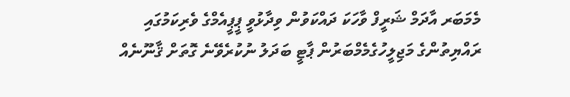މެމަބަރ އާދަމް ޝަރީފް ވާހަކަ ދައްކަވުން ވިދާޅުވީ ޕީޕީއެމްގެ ވެރިކަމުގައި ރައްޔިތުންގެ މަޖިލީހުގެމެމްބަރުން ޕާޓީ ބަދަލު ނުކުރެވޭނެ ގޮތަށް ޤާނޫނެއް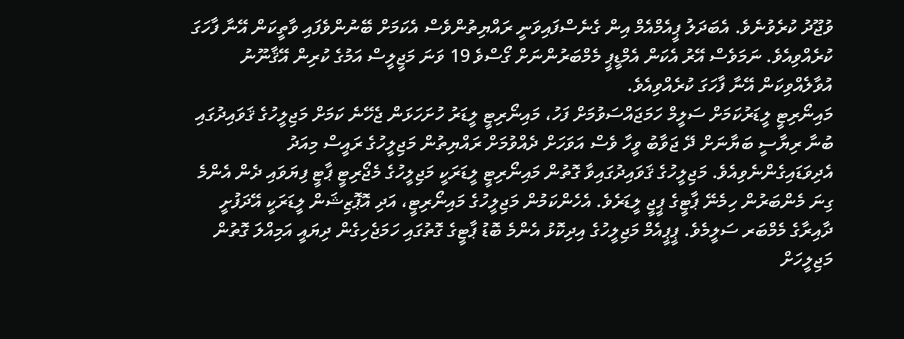ވުޖޫދު ކުރެވުނެވެ. އެބަދަލު ޕީއެމްއެމް އިން ގެނެސްފައިވަނީ ރައްޔިތުންވެސް އެކަމަށް ބޭނުންވެފައި ވާތީކަން އޭނާ ފާހަގަ ކުރެއްވިއެވެ. ނަމަވެސް އޭރު އެކަން އެމްޑީޕީ މެމްބަރުންނަށް ގޯސްވެ 19 ވަނަ މަޖީލީސް އަމުގެ ކުރިން އޭޤާނޫނު އުވާލެއްވިކަން އޭނާ ފާހަގަ ކުރެއްވިއެވެ.
މައިނޯރިޓީ ލީޑަރުކަމަށް ސަލީމް ހަމަޖައްސަވުމަށް ފަހު، މައިނޯރިޓީ ލީޑަރު ހުށަހަޅަން ޖެހޭނެ ކަމަށް މަޖިލީހުގެ ޤަވައިދުގައި ބުނާ ރިޔާސީ ބަޔާނަށް ދޭ ޖަވާބު ވީހާ ވެސް އަވަހަށް ދެއްވުމަށް ރައްޔިތުން މަޖިލީހުގެ ރައީސް މިއަދު އެދިވަޑައިގެންނެވިއެވެ. މަޖިލީހުގެ ޤަވައިދުގައިވާ ގޮތުން މައިނޯރިޓީ ލީޑަރަކީ މަޖިލީހުގެ މެޖޯރިޓީ ޕާޓީ ފިޔަވައި ދެން އެންމެ ގިނަ މެންބަރުން ހިމެނޭ ޕާޓީގެ ޕީޖީ ލީޑަރެވެ. އެހެންކަމުން މަޖިލީހުގެ މައިނޯރިޓީ، އަދި އޮޕޮޒިޝަން ލީޑަރަކީ އޭދަފުށީ ދާއިރާގެ މެމްބަރ ސަލީމެވެ. ޕީޕީއެމް މަޖިލީހުގެ އިދިކޮޅު އެންމެ ބޮޑު ޕާޓީގެ ގޮތުގައި ހަމަޖެހިގެން ދިޔައީ އަމިއްލަ ގޮތުން މަޖިލީހަށް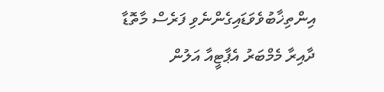އިންތިޚާބުވެވަޑައިގެންނެވި ފަރެސް މާތޮޑާ ދާއިރާ މެމްބަރު އެޕާޓީއާ އަލުން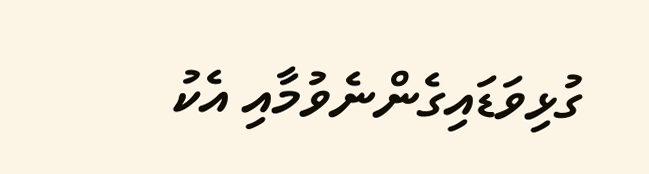ގުޅިވަޑައިގެންނެވުމާއި އެކު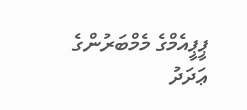ޕީޕީއެމްގެ މެމްބަރުންގެ ޢަދަދު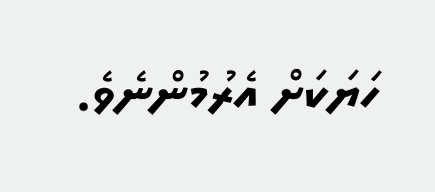ހަޔަކަށް އެރުމުންނެވެ.